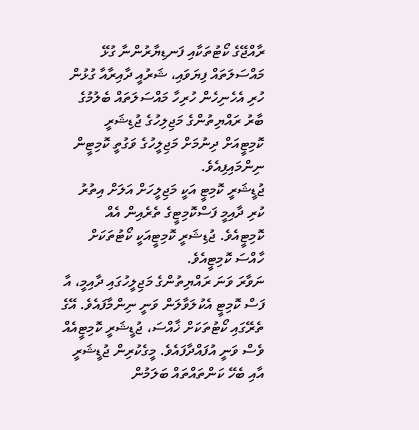ރާއްޖޭގެ ކޯޓުތަކާއި ފަނޑިޔާރުންނާ ގުޅޭ މައްސަލަތައް ފިޔަވައި، ޝަރުއީ ދާއިރާއާ ގުޅުން ހުރި އެހެނިހެން ހުރިހާ މައްސަލަތައް ބެލުމުގެ ބާރު ރައްޔިތުންގެ މަޖިލިހުގެ ޖުޑިޝަރީ ކޮމިޓީއަށް ދިނުމަށް މަޖިލީހުގެ ވަގުތީ ކޮމިޓީން ނިންމައިފިއެވެ.
ޖުޑީޝަރީ ކޮމިޓީ އަކީ މަޖިލީހަށް އަލަށް އިތުރު ކުރި ދާއިމީ ފަސްކޮމިޓީގެ ތެރެއިން އެއް ކޮމިޓީއެވެ. ޖުޑިޝަރީ ކޮމިޓީއަކީ ކޯޓުތަކަށް ހާއްސަ ކޮމިޓީއެވެ.
ނަވާރަ ވަނަ ރައްޔިތުންގެ މަޖިލީހުގައި ދާއިމީ، އާ ފަސް ކޮމިޓީ އެކުލަވާލަން ވަނީ ނިންމާފައެވެ. އޭގެ ތެރޭގައި ކޯޓުތަކަށް ޚާއްސަ، ޖުޑީޝަރީ ކޮމިޓީއެއް ވެސް ވަނީ އުފައްދާފައެވެ. މީގެކުރިން ޖުޑީޝަރީ އާއި ބެހޭ ކަންތައްތައް ބަލަމުން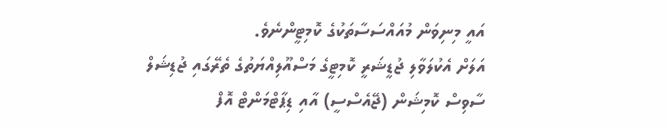އައީ މިނިވަން މުއައްސަސާތަކުގެ ކޮމިޓީންނެވެ.
އަލަށް އެކުލަވާލި ޖުޑީޝަރީ ކޮމިޓީގެ މަސްއޫލިއްޔަތުގެ ތެރޭގައި ޖުޑިޝަލް ސާވިސް ކޮމިޝަން (ޖޭއެސްސީ) އާއި ޑިޕާޓްމަންޓް އޮފް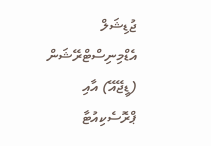ޖުޑިޝަލް އެޑްމިނިސްޓްރޭޝަން (ޑީޖޭއޭ) އާއި ޕްރޮސެކިއުޓާ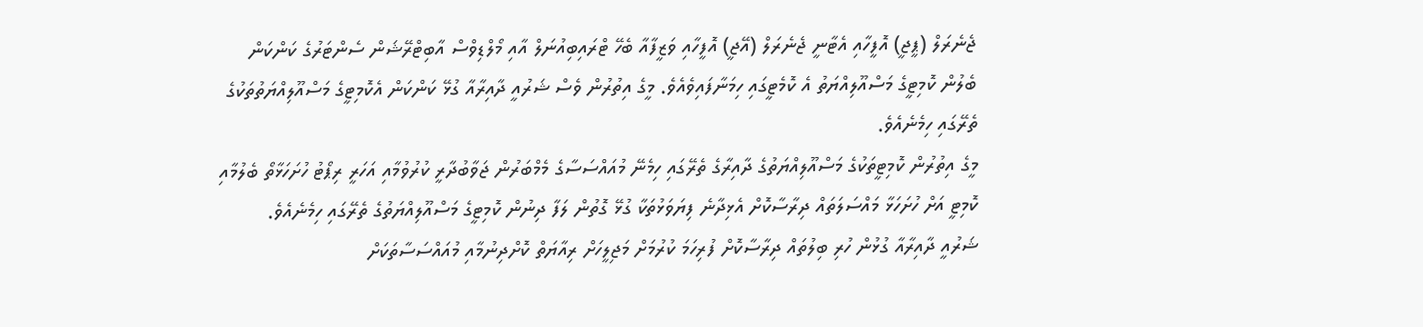ޖެނެރަލް (ޕީޖީ) އޮފީހާއި އެޓާނީ ޖެނެރަލް (އޭޖީ) އޮފީހާއި ވަޒީފާއާ ބެހޭ ޓްރައިބިއުނަލް އާއި މޯލްޑިވްސް އާބިޓްރޭޝަން ސެންޓަރުގެ ކަންކަން ބެލުން ކޮމިޓީގެ މަސްއޫލިއްޔަތު އެ ކޮމެޓީގައި ހިމަނާފައިވެއެވެ. މީގެ އިތުރުން ވެސް ޝަރުއީ ދާއިރާއާ ގުޅޭ ކަންކަން އެކޮމިޓީގެ މަސްއޫލިއްޔަތުތަކުގެ ތެރޭގައި ހިމެނެއެވެ.
މީގެ އިތުރުން ކޮމިޓީތަކުގެ މަސްއޫލިއްޔަތުގެ ދާއިރާގެ ތެރޭގައި ހިމެނޭ މުއައްސަސާގެ މެމްބަރުން ޖަވާބުދާރީ ކުރުވުމާއި އަހަރީ ރިޕޯޓު ހުށަހަޅާތޯ ބެލުމާއި ކޮމިޓީ އަށް ހުށަހަޅާ މައްސަލަތައް ދިރާސާކޮށް އެޅިދާނެ ފިޔަވަޅުތަކާ ގުޅޭ ގޮތުން ލަފާ ދިނުން ކޮމިޓީގެ މަސްއޫލިއްޔަތުގެ ތެރޭގައި ހިމެނެއެވެ.
ޝަރުއީ ދާއިރާއާ ގުޅުން ހުރި ބިލުތައް ދިރާސާކޮށް ފުރިހަމަ ކުރުމަށް މަޖިލީހަށް ރިއާޔަތް ކޮށްދިނުމާއި މުއައްސަސާތަކަށް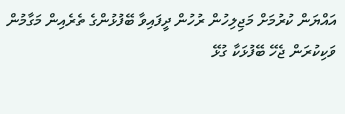އައްޔަން ކުރުމަށް މަޖިލިހުން ރުހުން ދީފައިވާ ބޭފުޅުންގެ ތެރެއިން މަގާމުން ވަކިކުރަން ޖެހޭ ބޭފުޅަކާ ގުޅޭ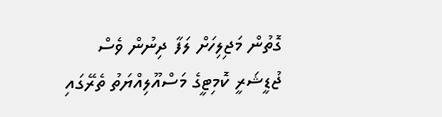ގޮތުން މަޖިލިހަށް ލަފާ ދިނުން ވެސް ޖުޑީޝަރީ ކޮމިޓީގެ މަސްއޫލިއްޔަތު ތެރޭގައި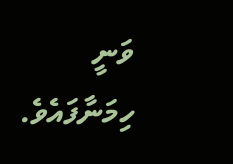ވަނީ ހިމަނާފައެވެ.